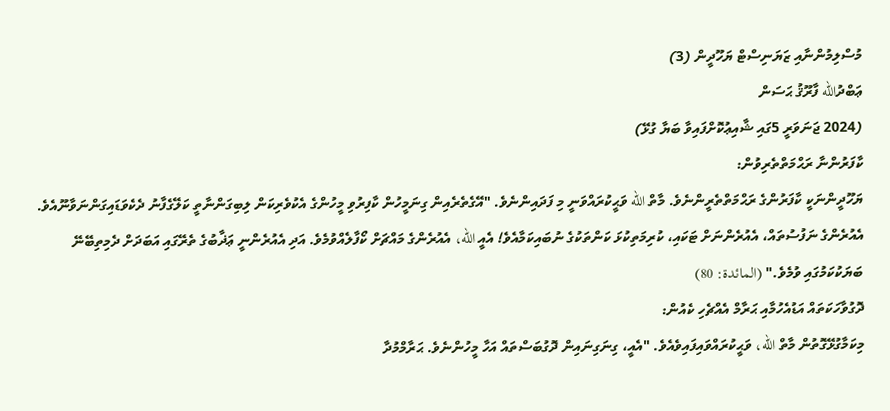މުސްލިމުންނާއި ޒަޔަނިސްޓް ޔަހޫދީން (3)
ޢަބްދުالله ފާރޫޤު ޙަސަން
(2024 ޖަނަވަރީ 5ގައި ޝާއިޢުކޮށްފައިވާ ބަޔާ ގުޅޭ)
ކާފަރުންނާ ރަޙްމަތްތެރިވުން:
ޔަހޫދީންނަކީ ކާފަރުންގެ ރަޙްމަތްތެރީންނެވެ. މާތް اللّه ވަޙީކުރައްވަނީ މި ފަދައިންނެވެ. "އޭގެތެރެއިން ގިނަމީހުން ކާފިރުވި މީހުންގެ އެކުވެރިކަން ލިބިގަންނާތީ ކަލޭގެފާނު ދެކެވަޑައިގަންނަވާނޫއެވެ. އެއުރެންގެ ނަފުސުތައް، އެއުރެންނަށް ޓަކައި، ކުރިމަތިކުޅަ ކަންތަކުގެ ނުބައިކަމާއެވެ! އެއީ اللّه، އެއުރެންގެ މައްޗަށް ކޯފާލެއްވުމެވެ. އަދި އެއުރެންނީ ޢަޛާބުގެ ތެރޭގައި އަބަދަށް ދެމިތިބޭނޭ ބަޔަކުކަމުގައި ވުމެވެ." (المائدة: 80)
ދޮގުވާހަކަތައް އަޑުއެހުމާއި ޙަރާމް އެއްޗެހި ކެއުން:
މިކަމާގުޅޭގޮތުން މާތް اللّه، ވަޙީކުރައްވައިފައިވެއެވެ. "އެއީ، ގިނަގިނައިން ދޮގުބަސްތައް އަހާ މީހުންނެވެ. ޙަރާމްމުދާ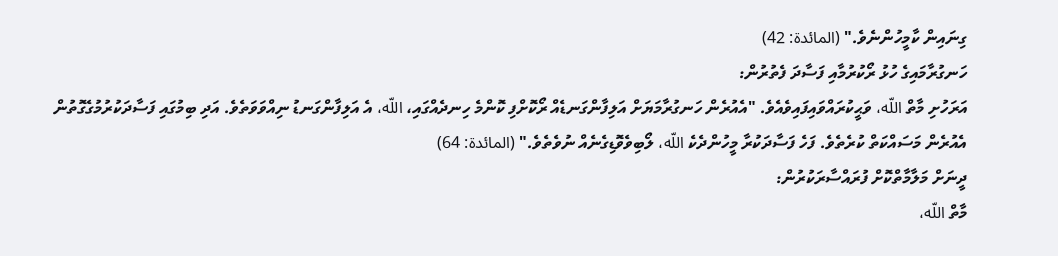ގިނައިން ކާމީހުންނެވެ." (المائدة: 42)
ހަނގުރާމައިގެ ހުޅު ރޯކުރުމާއި ފަސާދަ ފެތުރުން:
އަރަހުށި މާތް اللّه، ވަޙީކުރައްވައިފައިވެއެވެ. "އެއުރެން ހަނގުރާމަޔަށް އަލިފާންގަނޑެއް ރޯކޮށްފި ކޮންމެ ހިނދެއްގައި، اللّه، އެ އަލިފާންގަނޑު ނިއްވަވަތެވެ. އަދި ބިމުގައި ފަސާދަކުރުމުގެގޮތުން އެއުރެން މަސައްކަތް ކުރެތެވެ. ފަހެ ފަސާދަކުރާ މީހުންދެކެ اللّه، ލޯބިވެވޮޑިގެނެއް ނުވެތެވެ." (المائدة: 64)
ދީނަށް މަލާމާތްކޮށް ފުރައްސާރަކުރުން:
މާތް اللّه،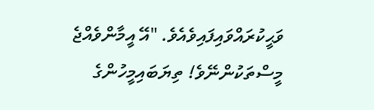ވަޙީކުރައްވައިފައިވެއެވެ. "އޭ އީމާންވެއްޖެ މީސްތަކުންނޭވެ! ތިޔަބައިމީހުންގެ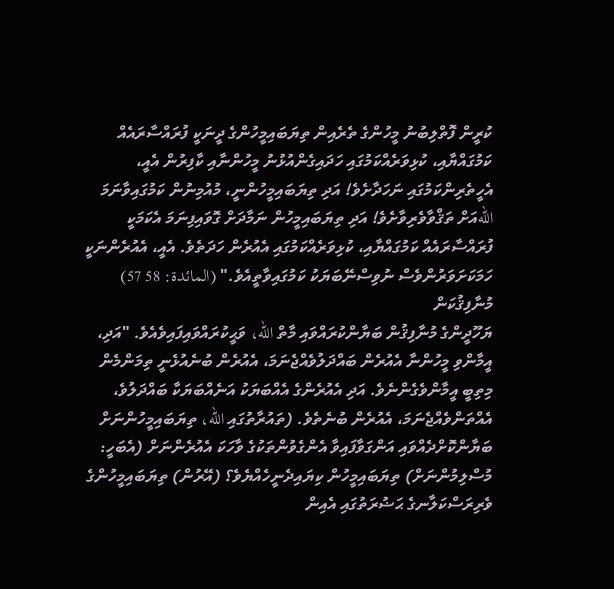ކުރީން ފޮތްލިބުނު މީހުންގެ ތެރެއިން ތިޔަބައިމީހުންގެ ދީނަކީ ފުރައްސާރައެއް ކަމުގައްޔާއި، ކުޅިވަރެއްކަމުގައި ހަދައިގެންއުޅުނު މީހުންނާއި ކާފިރުން އެއީ، އެހީތެރިންކަމުގައި ނަހަދާށެވެ! އަދި ތިޔަބައިމީހުންނީ، މުއުމިނުން ކަމުގައިވާނަމަ اللّهއަށް ތަޤްވާވެރިވާށެވެ! އަދި ތިޔަބައިމީހުން ނަމާދަށް ގޮވައިފިނަމަ އެކަމަކީ ފުރައްސާރައެއް ކަމުގައްޔާއި، ކުޅިވަރެއްކަމުގައި އެއުރެން ހަދަތެވެ. އެއީ، އެއުރެންނަކީ ހަމަކަށަވަރުންވެސް ނުވިސްނޭބަޔަކު ކަމުގައިވާތީއެވެ." (المائدة: 58 57)
މުނާފިޤުކަން
ޔަހޫދީންގެ މުނާފިޤުން ބަޔާންކުރައްވައި މާތް اللّه، ވަޙީކުރައްވައިފައިވެއެވެ. "އަދި، އީމާންވި މީހުންނާ އެއުރެން ބައްދަލުވެއްޖެނަމަ، އެއުރެން ބުނެއުޅެނީ ތިމަންމެން މިތިބީ އީމާންވެގެންނެވެ. އަދި އެއުރެންގެ އެއްބަޔަކު އަނެއްބަޔަކާ ބައްދަލުވެ، އެއްތަންވެއްޖެނަމަ، އެއުރެން ބުނެތެވެ. (ތައުރާތުގައި اللّه، ތިޔަބައިމީހުންނަށް ބަޔާންކޮށްދެއްވައި އަންގަވާފައިވާ އެންގެވުންތަކުގެ ވާހަކަ އެއުރެންނަށް (އެބަހީ: މުސްލިމުންނަށް) ތިޔަބައިމީހުން ކިޔައިދެނީހެއްޔެވެ؟ (އޭރުން) ތިޔަބައިމީހުންގެ ވެރިރަސްކަލާނގެ ޙަޟުރަތުގައި އެއިން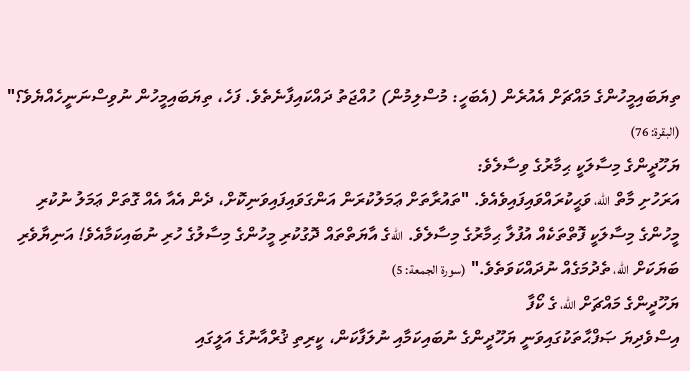ތިޔަބައިމީހުންގެ މައްޗަށް އެއުރެން (އެބަހީ: މުސްލިމުން) ހުއްޖަތު ދައްކައިފާނެތެވެ. ފަހެ، ތިޔަބައިމީހުން ނުވިސްނަނީހެއްޔެވެ؟" (البقرة: 76)
ޔަހޫދީންގެ މިސާލަކީ ޙިމާރުގެ ވިސާލެވެ:
އަރަހުށި މާތް اللّه، ވަޙީކުރައްވައިފައިވެއެވެ. "ތައުރާތަށް ޢަމަލުކުރަން އަންގަވައިފައިވަނިކޮށް، ދެން އެއާ އެއް ގޮތަށް ޢަމަލު ނުކުރި މީހުންގެ މިސާލަކީ ފޮތްތަކެއް އުފުލާ ޙިމާރުގެ މިސާލެވެ. اللّهގެ އާޔަތްތައް ދޮގުކުރި މީހުންގެ މިސާލުގެ ހުރި ނުބައިކަމާއެވެ! އަނިޔާވެރި ބަޔަކަށް اللّه، ތެދުމަގެއް ނުދައްކަވަތެވެ." (سورة الجمعة: 5)
ޔަހޫދީންގެ މައްޗަށް اللّه، ގެ ކޯފާ
އިސްވެދިޔަ ޞަފްޙާތަކުގައިވަނީ ޔަހޫދީންގެ ނުބައިކަމާއި ނުލަފާކަން، ކީރިތި ޤުރްއާނުގެ އަލީގައި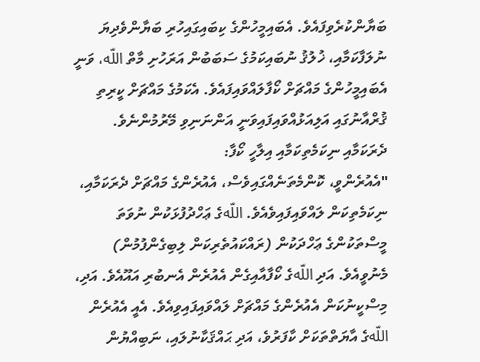ބަޔާންކުރެވިފައެވެ. އެބައިމީހުންގެ ކިބައިގައިހުރި ބަޔާންވެދިޔަ ނުލަފާކަމާއި، ޚުލުޤު ނުބައިކަމުގެ ސަބަބުން އަރަހުށި މާތް اللّه، ވަނީ އެބައިމީހުންގެ މައްޗަށް ކޯފާލައްވައިފައެވެ. އެކަމުގެ މައްޗަށް ކީރިތި ޤުރްއާނުގައި އަލިއަޅުއްވައިފައިވަނީ އަންނަނިވި މޭރުމުންނެވެ.
ދެރަކަމާއި ނިކަމެތިކަމާއި އިލާހީ ކޯފާ:
"އެއުރެންވީ، ކޮންމެތަނެއްގައިވެސް، އެއުރެންގެ މައްޗަށް ދެރަކަމާއި، ނިކަމެތިކަން ލައްވައިފައިވެއެވެ. اللّهގެ ޢަހްދުފުޅަކުން ނުވަތަ މީސްތަކުންގެ ޢަހްދަކުން (ރައްކައުތެރިކަން ލިބިގެންފުމުން) މެނުވީއެވެ. އަދި اللّهގެ ކޯފާއާއިގެން އެއުރެން އެނބުރި އައޫއެވެ. އަދި، މިސްކީނުކަން އެއުރެންގެ މައްޗަށް ލައްވައިފައިވިއެވެ. އެއީ އެއުރެން اللّهގެ އާޔަތްތަކަށް ކާފަރުވެ، އަދި ޙައްޤަކާނުލައި، ނަބިއްޔުން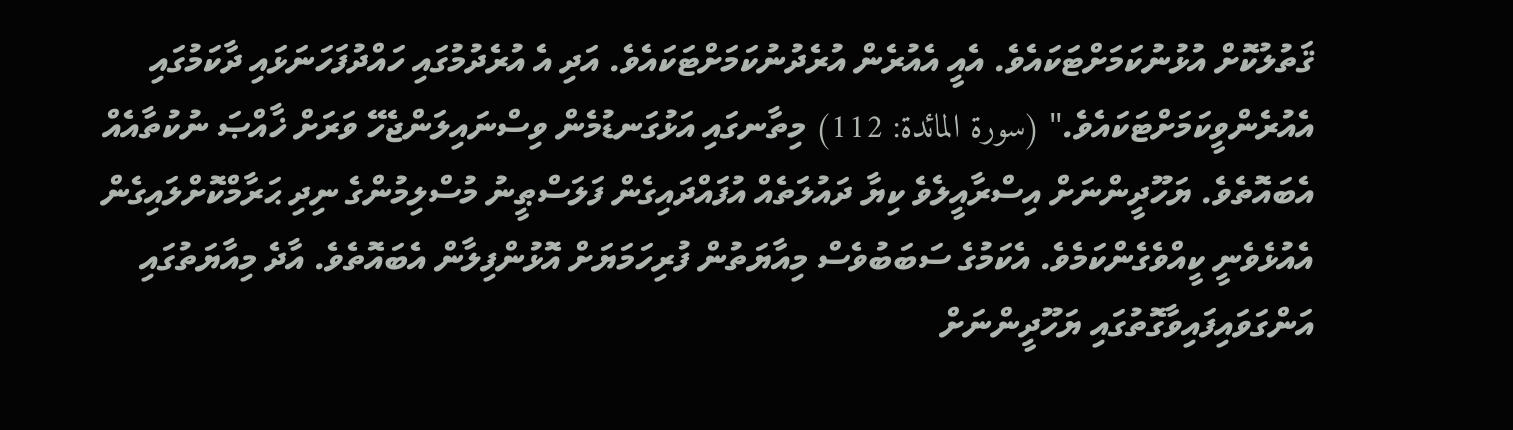ޤަތުލުކޮށް އުޅުނުކަމަށްޓަކައެވެ. އެއީ އެއުރެން އުރެދުނުކަމަށްޓަކައެވެ. އަދި އެ އުރެދުމުގައި ހައްދުފަހަނަޅައި ދާކަމުގައި އެއުރެންވީކަމަށްޓަކައެވެ." (سورة المائدة: 112) މިތާނގައި އަޅުގަނޑުމެން ވިސްނައިލަންޖެހޭ ވަރަށް ޚާއްޞަ ނުކުތާއެއް އެބައޮތެވެ. ޔަހޫދީންނަށް އިސްރާއީލެވެ ކިޔާ ދައުލަތެއް އުފައްދައިގެން ފަލަސްޠީނު މުސްލިމުންގެ ނިދި ޙަރާމްކޮށްލައިގެން އެއުޅެވެނީ ކީއްވެގެންކަމެވެ. އެކަމުގެ ސަބަބުވެސް މިއާޔަތުން ފުރިހަމަޔަށް އޮޅުންފިލާން އެބައޮތެވެ. އާދެ މިއާޔަތުގައި އަންގަވައިފައިވާގޮތުގައި ޔަހޫދީންނަށް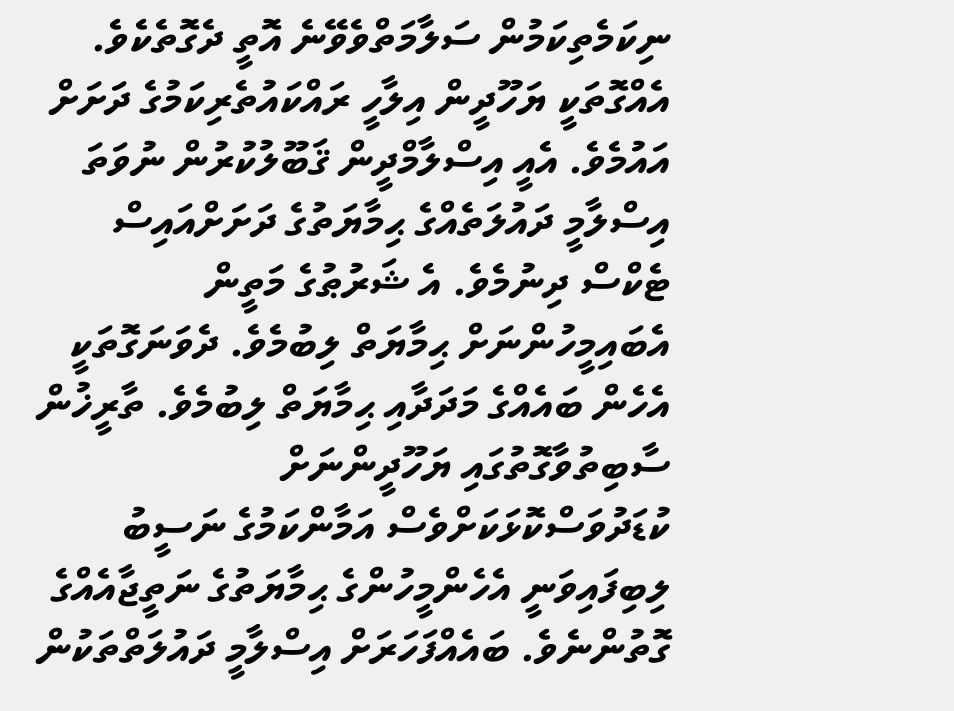ނިކަމެތިކަމުން ސަލާމަތްވެވޭނެ އޮތީ ދެގޮތެކެވެ. އެއްގޮތަކީ ޔަހޫދީން އިލާހީ ރައްކައުތެރިކަމުގެ ދަށަށް އައުމެވެ. އެއީ އިސްލާމްދީން ޤަބޫލުކުރުން ނުވަތަ އިސްލާމީ ދައުލަތެއްގެ ޙިމާޔަތުގެ ދަށަށްއައިސް ޓެކްސް ދިނުމެވެ. އެ ޝަރުޠުގެ މަތީން އެބައިމީހުންނަށް ޙިމާޔަތް ލިބުމެވެ. ދެވަނަގޮތަކީ އެހެން ބައެއްގެ މަދަދާއި ޙިމާޔަތް ލިބުމެވެ. ތާރީޚުން ސާބިތުވާގޮތުގައި ޔަހޫދީންނަށް ކުޑަދުވަސްކޮޅަކަށްވެސް އަމާންކަމުގެ ނަސީބު ލިބިފައިވަނީ އެހެންމީހުންގެ ޙިމާޔަތުގެ ނަތީޖާއެއްގެ ގޮތުންނެވެ. ބައެއްފަހަރަށް އިސްލާމީ ދައުލަތްތަކުން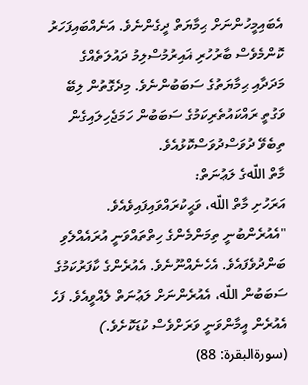އެބައިމީހުންނަށް ޙިމާޔަތް ދީގެންނެވެ. އަނެއްބައިފަހަރު ކޮންމެވެސް ބާރުހުރި ޣައިރުމުސްލިމު ދައުލަތެއްގެ މަދަދާއި ޙިމާޔަތުގެ ސަބަބުންނެވެ. މިދެގޮތުން ލިބޭ ވަގުތީ ރައްކައުތެރިކަމުގެ ސަބަބުން ހަމަޖެހިލައިގެން ތިބެވޭ ދުވަސްދުވަސްކޮޅުއެވެ.
މާތް اللّهގެ ލަޢުނަތް:
އަރަހުށި މާތް اللّه، ވަޙީކުރައްވައިފައިވެއެވެ. "އެއުރެންބުނީ ތިމަންމެންގެ ހިތްތައްވަނީ އުރައެއްލެވި ބަންދުވެފައެވެ. އެހެނެއްނޫނެވެ. އެއުރެންގެ ކާފަރުކަމުގެ ސަބަބުން اللّه، އެއުރެންނަށް ލަޢުނަތް ލެއްވީއެވެ. ފަހެ އެއުރެން އީމާންވަނީ ވަރަށްވެސް ކުޑަކޮށެވެ.) (سورةالبقرة: 88)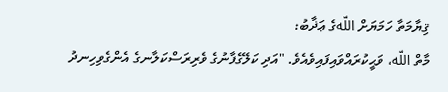ޤިޔާމަތާ ހަމަޔަށް اللّهގެ ޢަޛާބު:
މާތް اللّه، ވަޙީކުރައްވައިފައިވެއެވެ. "އަދި ކަލޭގެފާނުގެ ވެރިރަސްކަލާނގެ އެންގެވިހިނދު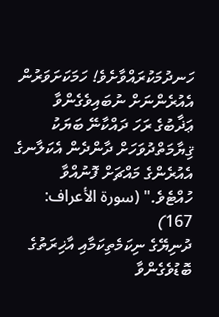ހަނދުމަކުރައްވާށެވެ! ހަމަކަށަވަރުން އެއުރެންނަށް ނުބައިވެގެންވާ ޢަޛާބުގެ ރަހަ ދައްކާނޭ ބަޔަކު ޤިޔާމަތްދުވަހަށް ދާންދެން އެކަލާނގެ އެއުރެންގެ މައްޗަށް ފޮނުއްވާ ހުއްޓެވެ." (سورة الأعراف: 167)
ދުނިޔޭގެ ނިކަމެތިކަމާއި އާޚިރަތުގެ ބޮޑުވެގެންވާ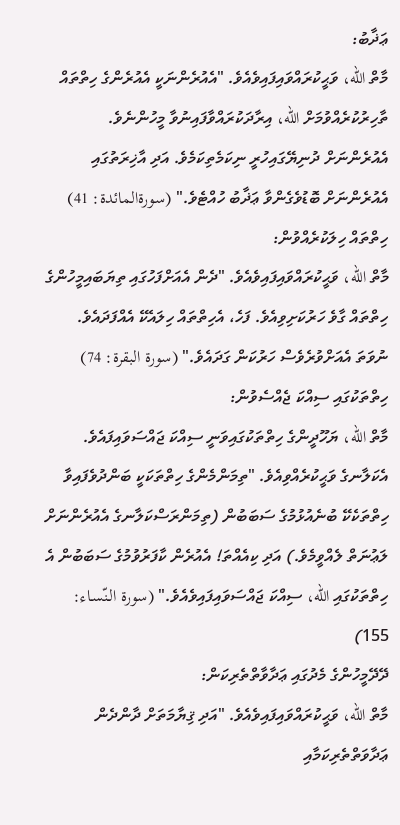ޢަޛާބު:
މާތް اللّه، ވަޙީކުރައްވައިފައިވެއެވެ. "އެއުރެންނަކީ އެއުރެންގެ ހިތްތައް ތާހިރުކުރެއްވުމަށް اللّه، އިރާދަކުރައްވާފައިނުވާ މީހުންނެވެ. އެއުރެންނަށް ދުނިޔޭގައިހުރީ ނިކަމެތިކަމެވެ. އަދި އާޚިރަތުގައި އެއުރެންނަށް ބޮޑުވެގެންވާ ޢަޛާބު ހުއްޓެވެ." (سورةالمائدة: 41)
ހިތްތައް ހިލަކުރެއްވުން:
މާތް اللّه، ވަޙީކުރައްވައިފައިވެއެވެ. "ދެން އެއަށްފަހުގައި ތިޔަބައިމީހުންގެ ހިތްތައް ގާވެ ހަރުކަށިވިއެވެ. ފަހެ، އެހިތްތައް ހިލައެކޭ އެއްފަދައެވެ. ނުވަތަ އެއަށްވުރެވެސް ހަރުކަން ގަދައެވެ." (سورة البقرة: 74)
ހިތްތަކުގައި ސިއްކަ ޖެއްސެވުން:
މާތް اللّه، ޔަހޫދީންގެ ހިތްތަކުގައިވަނީ ސިއްކަ ޖައްސަވައިފައެވެ. އެކަލާނގެ ވަޙީކުރެއްވިއެވެ. "ތިމަންމެންގެ ހިތްތަކަކީ ބަންދުވެފައިވާ ހިތްތަކެކޭ ބުނެއުޅުމުގެ ސަބަބުން (ތިމަންރަސްކަލާނގެ އެއުރެންނަށް ލަޢުނަތް ލެއްވީމެވެ.) އަދި ކިއެއްތަ! އެއުރެން ކާފަރުވުމުގެ ސަބަބުން އެ ހިތްތަކުގައި اللّه، ސިއްކަ ޖައްސަވައިފައިވެއެވެ." (سورة الـنّسـاء: 155)
ދޭދޭމީހުންގެ މެދުގައި ޢަދާވާތްތެރިކަން:
މާތް اللّه، ވަޙީކުރައްވައިފައިވެއެވެ. "އަދި ޤިޔާމަތަށް ދާންދެން ޢަދާވަތްތެރިކަމާއި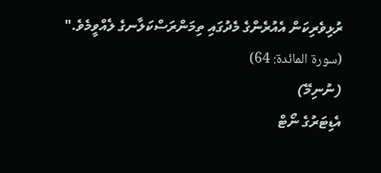ރުޅިވެރިކަން އެއުރެންގެ މެދުގައި ތިމަންރަސްކަލާނގެ ލެއްވީމެވެ." (سورة المائدة: 64)
(ނުނިމޭ)
އެޑިޓަރުގެ ނޯޓް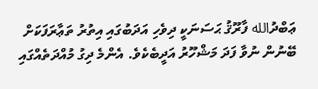ޢަބްދުالله ފާރޫޤު ޙަސަނަކީ ދިވެހި އަދަބުގައި އިތުރު ތަޢާރަފަކަށް ބޭނުން ނުވާ ފަދަ މަޝްހޫރު އަދީބެކެވެ. އެންމެ ދިގު މުއްދަތެއްގައި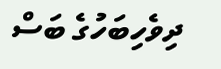ދިވެހިބަހުގެ ބަސް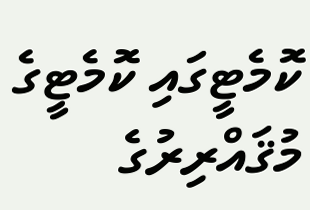ކޮމެޓީގައި ކޮމެޓީގެ މުޤައްރިރުގެ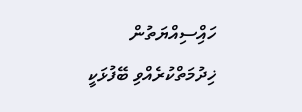ހައްިސިއްޔަތުން ޚިދުމަތްކުރެއްވި ބޭފުޅަކީ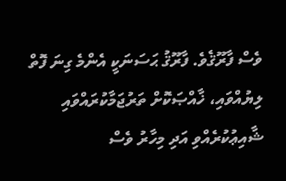ވެސް ފާރޫޤެވެ. ފާރޫޤު ޙަސަނަކީ އެންމެ ގިނަ ފޮތް ލިޔުއްވައި، ޚާއްޞަކޮށް ތަރުޖަމާކުރައްވައި ޝާއިޢުކުރެއްވި އަދި މިހާރު ވެސް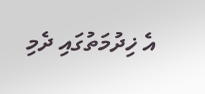އެ ޚިދުމަތުގައި ދެމި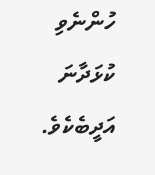ހުންނެވި ކުޅަދާނަ އަދީބެކެވެ.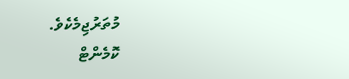މުތަރުޖިމެކެވެ.
ކޮމެންޓް